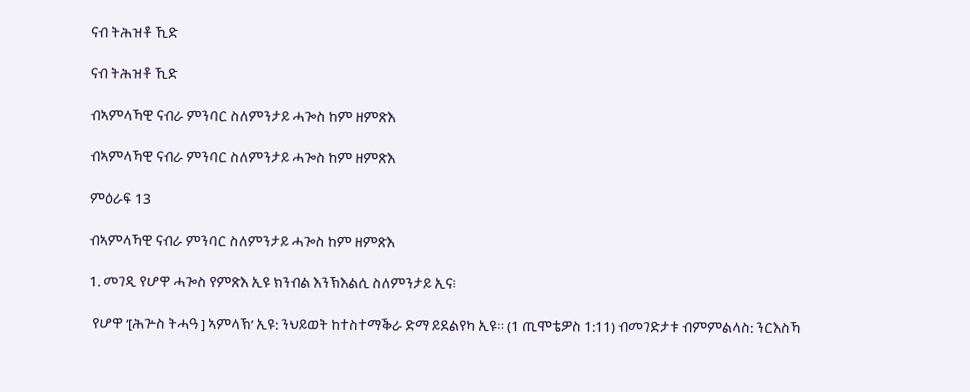ናብ ትሕዝቶ ኺድ

ናብ ትሕዝቶ ኺድ

ብኣምላኻዊ ናብራ ምንባር ስለምንታይ ሓጐስ ከም ዘምጽእ

ብኣምላኻዊ ናብራ ምንባር ስለምንታይ ሓጐስ ከም ዘምጽእ

ምዕራፍ 13

ብኣምላኻዊ ናብራ ምንባር ስለምንታይ ሓጐስ ከም ዘምጽእ

1. መገዲ የሆዋ ሓጐስ የምጽእ ኢዩ ክንብል እንኽእልሲ ስለምንታይ ኢና፧

 የሆዋ ‘[ሕጕስ ትሓዓ ] ኣምላኽ’ ኢዩ: ንህይወት ከተስተማቕራ ድማ ይደልየካ ኢዩ። (1 ጢሞቴዎስ 1:11) ብመገድታቱ ብምምልላስ: ንርእስኻ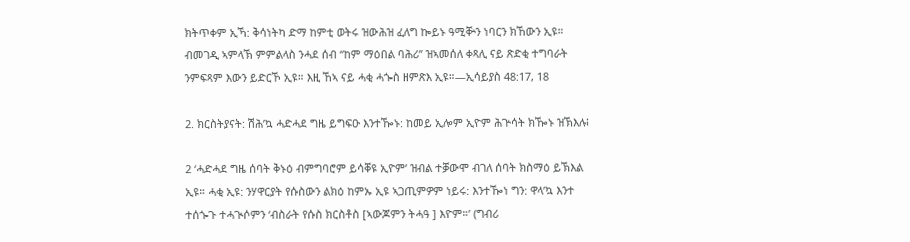ክትጥቀም ኢኻ: ቅሳነትካ ድማ ከምቲ ወትሩ ዝውሕዝ ፈለግ ኰይኑ ዓሚቝን ነባርን ክኸውን ኢዩ። ብመገዲ ኣምላኽ ምምልላስ ንሓደ ሰብ “ከም ማዕበል ባሕሪ” ዝኣመሰለ ቀጻሊ ናይ ጽድቂ ተግባራት ንምፍጻም እውን ይድርኾ ኢዩ። እዚ ኸኣ ናይ ሓቂ ሓጐስ ዘምጽእ ኢዩ።—ኢሳይያስ 48:17, 18

2. ክርስትያናት: ሽሕ’ኳ ሓድሓደ ግዜ ይግፍዑ እንተዀኑ: ከመይ ኢሎም ኢዮም ሕጕሳት ክዀኑ ዝኽእሉ፧

2 ‘ሓድሓደ ግዜ ሰባት ቅኑዕ ብምግባሮም ይሳቐዩ ኢዮም’ ዝብል ተቓውሞ ብገለ ሰባት ክስማዕ ይኽእል ኢዩ። ሓቂ ኢዩ: ንሃዋርያት የሱስውን ልክዕ ከምኡ ኢዩ ኣጋጢምዎም ነይሩ: እንተዀነ ግን: ዋላ’ኳ እንተ ተሰጐጉ ተሓጒሶምን ‘ብስራት የሱስ ክርስቶስ [ኣውጆምን ትሓዓ ] እዮም።’ (ግብሪ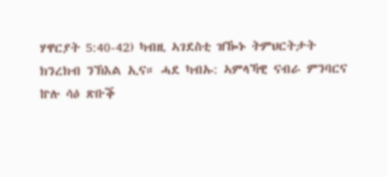ሃዋርያት 5:40-42) ካብዚ ኣገደስቲ ዝዀኑ ትምህርትታት ክንረክብ ንኽእል ኢና። ሓደ ካብኡ: ኣምላኻዊ ናብራ ምንባርና ኵሉ ሳዕ ጽቡቕ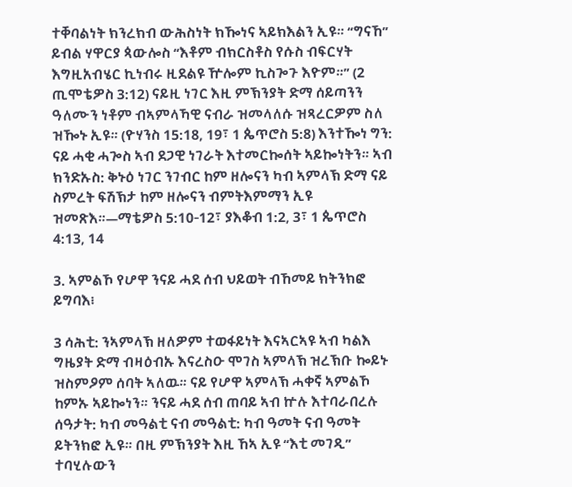ተቐባልነት ክንረክብ ውሕስነት ክዀነና ኣይክእልን ኢዩ። “ግናኸ” ይብል ሃዋርያ ጳውሎስ “እቶም ብክርስቶስ የሱስ ብፍርሃት እግዚአብሄር ኪነብሩ ዚደልዩ ዅሎም ኪስጐጉ እዮም።” (2 ጢሞቴዎስ 3:12) ናይዚ ነገር እዚ ምኽንያት ድማ ሰይጣንን ዓለሙን ነቶም ብኣምላኻዊ ናብራ ዝመላለሱ ዝጻረርዎም ስለ ዝዀኑ ኢዩ። (ዮሃንስ 15:18, 19፣ 1 ጴጥሮስ 5:8) እንተዀነ ግን: ናይ ሓቂ ሓጐስ ኣብ ደጋዊ ነገራት እተመርኰሰት ኣይኰነትን። ኣብ ክንድኡስ: ቅኑዕ ነገር ንገብር ከም ዘሎናን ካብ ኣምላኽ ድማ ናይ ስምረት ፍሽኽታ ከም ዘሎናን ብምትእምማን ኢዩ ዝመጽእ።—ማቴዎስ 5:10-12፣ ያእቆብ 1:2, 3፣ 1 ጴጥሮስ 4:13, 14

3. ኣምልኾ የሆዋ ንናይ ሓደ ሰብ ህይወት ብኸመይ ክትንክፎ ይግባእ፧

3 ሳሕቲ: ንኣምላኽ ዘለዎም ተወፋይነት እናኣርኣዩ ኣብ ካልእ ግዜያት ድማ ብዛዕብኡ እናረስዑ ሞገስ ኣምላኽ ዝረኽቡ ኰይኑ ዝስምዖም ሰባት ኣለዉ። ናይ የሆዋ ኣምላኽ ሓቀኛ ኣምልኾ ከምኡ ኣይኰነን። ንናይ ሓደ ሰብ ጠባይ ኣብ ኵሉ እተባራበረሉ ሰዓታት: ካብ መዓልቲ ናብ መዓልቲ: ካብ ዓመት ናብ ዓመት ይትንክፎ ኢዩ። በዚ ምኽንያት እዚ ኸኣ ኢዩ “እቲ መገዲ” ተባሂሉውን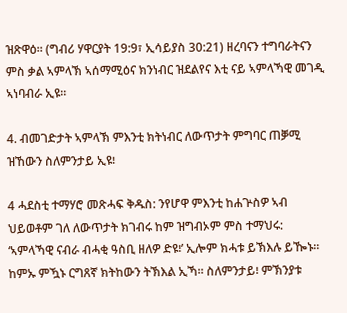ዝጽዋዕ። (ግብሪ ሃዋርያት 19:9፣ ኢሳይያስ 30:21) ዘረባናን ተግባራትናን ምስ ቃል ኣምላኽ ኣሰማሚዕና ክንነብር ዝደልየና እቲ ናይ ኣምላኻዊ መገዲ ኣነባብራ ኢዩ።

4. ብመገድታት ኣምላኽ ምእንቲ ክትነብር ለውጥታት ምግባር ጠቓሚ ዝኸውን ስለምንታይ ኢዩ፧

4 ሓደስቲ ተማሃሮ መጽሓፍ ቅዱስ: ንየሆዋ ምእንቲ ከሐጕስዎ ኣብ ህይወቶም ገለ ለውጥታት ክገብሩ ከም ዝግብኦም ምስ ተማህሩ: ‘ኣምላኻዊ ናብራ ብሓቂ ዓስቢ ዘለዎ ድዩ፧’ ኢሎም ክሓቱ ይኽእሉ ይዀኑ። ከምኡ ምዃኑ ርግጸኛ ክትከውን ትኽእል ኢኻ። ስለምንታይ፧ ምኽንያቱ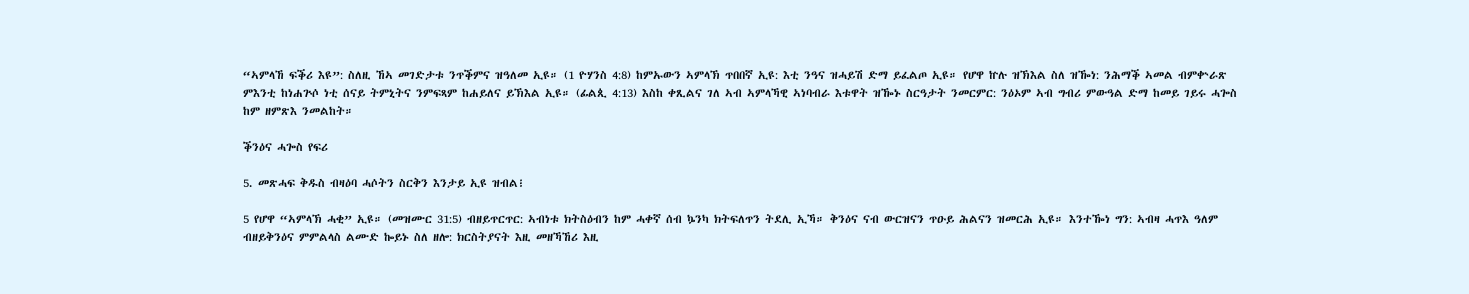“ኣምላኸ ፍቕሪ እዩ”: ስለዚ ኸኣ መገድታቱ ንጥቕምና ዝዓለመ ኢዩ። (1 ዮሃንስ 4:8) ከምኡውን ኣምላኽ ጥበበኛ ኢዩ: እቲ ንዓና ዝሓይሽ ድማ ይፈልጦ ኢዩ። የሆዋ ኵሉ ዝኽእል ስለ ዝዀነ: ንሕማቕ ኣመል ብምቍራጽ ምእንቲ ከነሐጕሶ ነቲ ሰናይ ትምኒትና ንምፍጻም ከሐይለና ይኽእል ኢዩ። (ፊልጲ 4:13) እስከ ቀጺልና ገለ ኣብ ኣምላኻዊ ኣነባብራ እቱዋት ዝዀኑ ስርዓታት ንመርምር: ንዕኦም ኣብ ግብሪ ምውዓል ድማ ከመይ ገይሩ ሓጐስ ከም ዘምጽእ ንመልከት።

ቕንዕና ሓጐስ የፍሪ

5. መጽሓፍ ቅዱስ ብዛዕባ ሓሶትን ስርቅን እንታይ ኢዩ ዝብል፧

5 የሆዋ “ኣምላኽ ሓቂ” ኢዩ። (መዝሙር 31:5) ብዘይጥርጥር: ኣብነቱ ክትስዕብን ከም ሓቀኛ ሰብ ኴንካ ክትፍለጥን ትደሊ ኢኻ። ቅንዕና ናብ ውርዝናን ጥዑይ ሕልናን ዝመርሕ ኢዩ። እንተዀነ ግን: ኣብዛ ሓጥእ ዓለም ብዘይቅንዕና ምምልላስ ልሙድ ኰይኑ ስለ ዘሎ: ክርስትያናት እዚ መዘኻኸሪ እዚ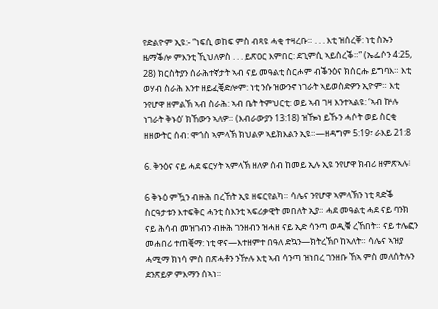የድልዮም ኢዩ:- “ነፍሲ ወከፍ ምስ ብጻዩ ሓቂ ተዛረቡ። . . . እቲ ዝሰረቐ: ነቲ ስኡን ዜማቕሎ ምእንቲ ኺህለዎስ . . . ይጽዐር እምበር: ደጊምሲ ኣይስረቕ።” (ኤፌሶን 4:25, 28) ክርስትያን ሰራሕተኛታት ኣብ ናይ መዓልቲ ስርሖም ብቕንዕና ክሰርሑ ይግባእ። እቲ ወሃብ ስራሕ እንተ ዘይፈቒድሎም: ነቲ ንሱ ዝውንኖ ነገራት ኣይወስድዎን ኢዮም። እቲ ንየሆዋ ዘምልኽ ኣብ ስራሕ: ኣብ ቤት ትምህርቲ: ወይ ኣብ ገዛ እንተኣልዩ: ‘ኣብ ኵሉ ነገራት ቅኑዕ’ ክኸውን ኣለዎ። (እብራውያን 13:18) ዝዀነ ይኹን ሓሶት ወይ ስርቂ ዘዘውትር ሰብ: ሞጎስ ኣምላኽ ክህልዎ ኣይክእልን ኢዩ።—ዘዳግም 5:19፣ ራእይ 21:8

6. ቅንዕና ናይ ሓደ ፍርሃት ኣምላኽ ዘለዎ ሰብ ከመይ ኢሉ ኢዩ ንየሆዋ ክብሪ ዘምጽኣሉ፧

6 ቅኑዕ ምዃን ብዙሕ በረኸት ኢዩ ዘፍርየልካ። ሳሌና ንየሆዋ ኣምላኽን ነቲ ጻድቕ ስርዓታቱን እተፍቅር ሓንቲ ስእንቲ ኣፍሪቃዊት መበለት ኢያ። ሓደ መዓልቲ ሓደ ናይ ባንክ ናይ ሕሳብ መዝገብን ብዙሕ ገንዘብን ዝሓዘ ናይ ኢድ ሳንጣ ወዲቑ ረኸበት። ናይ ተሌፎን መሐበሪ ተጠቒማ: ነቲ ዋና—እተዘምተ በዓለ ድኳን—ክትረኽቦ ከኣለት። ሳሌና ኣዝያ ሓሚማ ክነሳ ምስ በጽሓቶን ንዅሉ እቲ ኣብ ሳንጣ ዝነበረ ገንዘቡ ኸኣ ምስ መለሰትሉን ደንጽይዎ ምእማን ሰኣነ።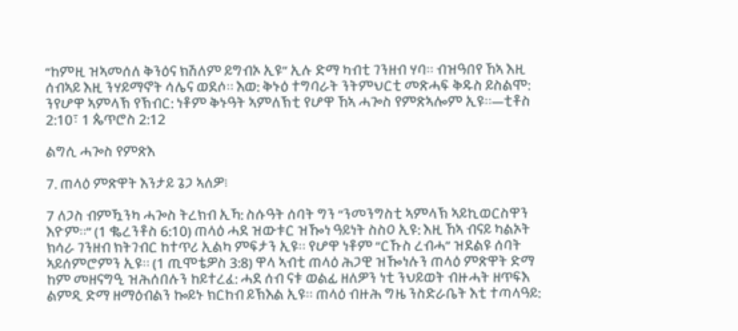“ከምዚ ዝኣመሰለ ቅንዕና ክሽለም ይግብኦ ኢዩ” ኢሉ ድማ ካብቲ ገንዘብ ሃባ። ብዝዓበየ ኸኣ እዚ ሰብኣይ እዚ ንሃይማኖት ሳሌና ወደሶ። እወ: ቅኑዕ ተግባራት ንትምህርቲ መጽሓፍ ቅዱስ ይስልሞ: ንየሆዋ ኣምላኽ የኽብር: ነቶም ቅኑዓት ኣምለኽቲ የሆዋ ኸኣ ሓጐስ የምጽኣሎም ኢዩ።—ቲቶስ 2:10፣ 1 ጴጥሮስ 2:12

ልግሲ ሓጐስ የምጽእ

7. ጠላዕ ምጽዋት እንታይ ጌጋ ኣለዎ፧

7 ለጋስ ብምዃንካ ሓጐስ ትረክብ ኢኻ: ስሱዓት ሰባት ግን “ንመንግስቲ ኣምላኽ ኣይኪወርስዋን እዮም።” (1 ቈረንቶስ 6:10) ጠላዕ ሓደ ዝውቱር ዝዀነ ዓይነት ስስዐ ኢዩ: እዚ ኸኣ ብናይ ካልኦት ክሳራ ገንዘብ ክትገብር ከተጥሪ ኢልካ ምፍታን ኢዩ። የሆዋ ነቶም “ርኹስ ረብሓ” ዝደልዩ ሰባት ኣይሰምሮምን ኢዩ። (1 ጢሞቴዎስ 3:8) ዋላ ኣብቲ ጠላዕ ሕጋዊ ዝዀነሉን ጠላዕ ምጽዋት ድማ ከም መዘናግዒ ዝሕሰበሉን ከይተረፈ: ሓደ ሰብ ናቱ ወልፊ ዘለዎን ነቲ ንህይወት ብዙሓት ዘጥፍእ ልምዲ ድማ ዘማዕብልን ኰይኑ ክርከብ ይኽእል ኢዩ። ጠላዕ ብዙሕ ግዜ ንስድራቤት እቲ ተጣላዓይ: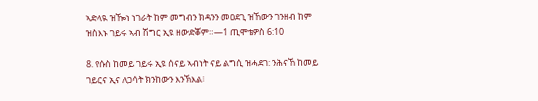ኣድላዪ ዝዀነ ነገራት ከም መግብን ክዳንን መዐደጊ ዝኸውን ገንዘብ ከም ዝስእኑ ገይሩ ኣብ ሽግር ኢዩ ዘውድቖም።—1 ጢሞቴዎስ 6:10

8. የሱስ ከመይ ገይሩ ኢዩ ሰናይ ኣብነት ናይ ልግሲ ዝሓደገ: ንሕናኸ ከመይ ገይርና ኢና ለጋሳት ክንከውን እንኽእል፧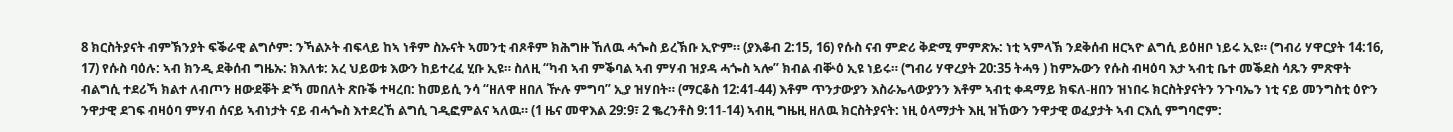8 ክርስትያናት ብምኽንያት ፍቕራዊ ልግሶም: ንኻልኦት ብፍላይ ከኣ ነቶም ስኡናት ኣመንቲ ብጾቶም ክሕግዙ ኸለዉ ሓጐስ ይረኽቡ ኢዮም። (ያእቆብ 2:15, 16) የሱስ ናብ ምድሪ ቅድሚ ምምጽኡ: ነቲ ኣምላኽ ንደቅሰብ ዘርኣዮ ልግሲ ይዕዘቦ ነይሩ ኢዩ። (ግብሪ ሃዋርያት 14:16, 17) የሱስ ባዕሉ: ኣብ ክንዲ ደቅሰብ ግዜኡ: ክእለቱ: አረ ህይወቱ እውን ከይተረፈ ሂቡ ኢዩ። ስለዚ “ካብ ኣብ ምቕባል ኣብ ምሃብ ዝያዳ ሓጐስ ኣሎ” ክብል ብቝዕ ኢዩ ነይሩ። (ግብሪ ሃዋረያት 20:35 ትሓዓ ) ከምኡውን የሱስ ብዛዕባ እታ ኣብቲ ቤተ መቕደስ ሳጹን ምጽዋት ብልግሲ ተደሪኻ ክልተ ለብጦን ዘውደቐት ድኻ መበለት ጽቡቕ ተዛረበ: ከመይሲ ንሳ “ዘለዋ ዘበለ ዅሉ ምግባ” ኢያ ዝሃበት። (ማርቆስ 12:41-44) እቶም ጥንታውያን እስራኤላውያንን እቶም ኣብቲ ቀዳማይ ክፍለ-ዘበን ዝነበሩ ክርስትያናትን ንጉባኤን ነቲ ናይ መንግስቲ ዕዮን ንዋታዊ ደገፍ ብዛዕባ ምሃብ ሰናይ ኣብነታት ናይ ብሓጐስ እተደረኸ ልግሲ ገዲፎምልና ኣለዉ። (1 ዜና መዋእል 29:9፣ 2 ቈረንቶስ 9:11-14) ኣብዚ ግዜዚ ዘለዉ ክርስትያናት: ነዚ ዕላማታት እዚ ዝኸውን ንዋታዊ ወፈያታት ኣብ ርእሲ ምግባሮም: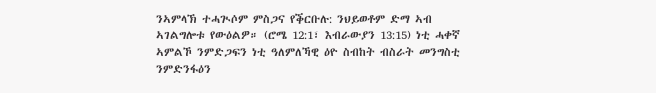ንኣምላኽ ተሓጒሶም ምስጋና የቕርቡሉ: ንህይወቶም ድማ ኣብ ኣገልግሎቱ የውዕልዎ። (ሮሜ 12:1፣ እብራውያን 13:15) ነቲ ሓቀኛ ኣምልኾ ንምድጋፍን ነቲ ዓለምለኻዊ ዕዮ ስብከት ብስራት መንግስቲ ንምድንፋዕን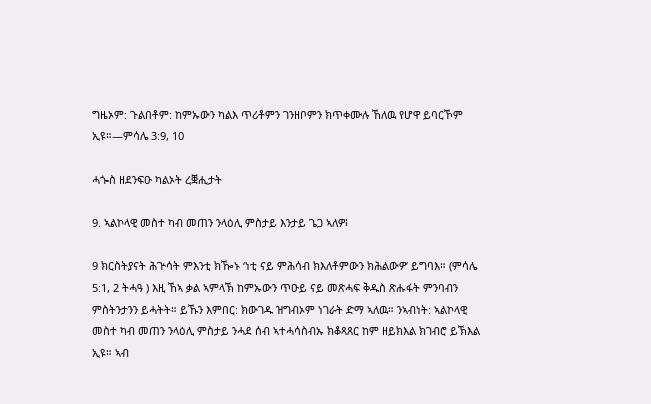ግዜኦም: ጉልበቶም: ከምኡውን ካልእ ጥሪቶምን ገንዘቦምን ክጥቀሙሉ ኸለዉ የሆዋ ይባርኾም ኢዩ።—ምሳሌ 3:9, 10

ሓጐስ ዘደንፍዑ ካልኦት ረቛሒታት

9. ኣልኮላዊ መስተ ካብ መጠን ንላዕሊ ምስታይ እንታይ ጌጋ ኣለዎ፧

9 ክርስትያናት ሕጕሳት ምእንቲ ክዀኑ ‘ነቲ ናይ ምሕሳብ ክእለቶምውን ክሕልውዎ’ ይግባእ። (ምሳሌ 5:1, 2 ትሓዓ ) እዚ ኸኣ ቃል ኣምላኽ ከምኡውን ጥዑይ ናይ መጽሓፍ ቅዱስ ጽሑፋት ምንባብን ምስትንታንን ይሓትት። ይኹን እምበር: ክውገዱ ዝግብኦም ነገራት ድማ ኣለዉ። ንኣብነት: ኣልኮላዊ መስተ ካብ መጠን ንላዕሊ ምስታይ ንሓደ ሰብ ኣተሓሳስብኡ ክቆጻጸር ከም ዘይክእል ክገብሮ ይኽእል ኢዩ። ኣብ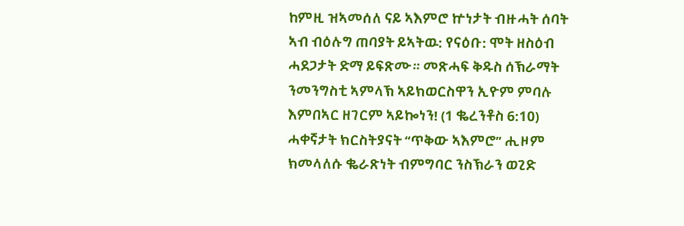ከምዚ ዝኣመሰለ ናይ ኣእምሮ ኵነታት ብዙሓት ሰባት ኣብ ብዕሉግ ጠባያት ይኣትዉ: የናዕቡ: ሞት ዘስዕብ ሓደጋታት ድማ ይፍጽሙ። መጽሓፍ ቅዱስ ሰኽራማት ንመንግስቲ ኣምላኽ ኣይክወርስዋን ኢዮም ምባሉ እምበኣር ዘገርም ኣይኰነን! (1 ቈረንቶስ 6:10) ሓቀኛታት ክርስትያናት “ጥቅው ኣእምሮ” ሒዞም ክመላለሱ ቈራጽነት ብምግባር ንስኽራን ወጊድ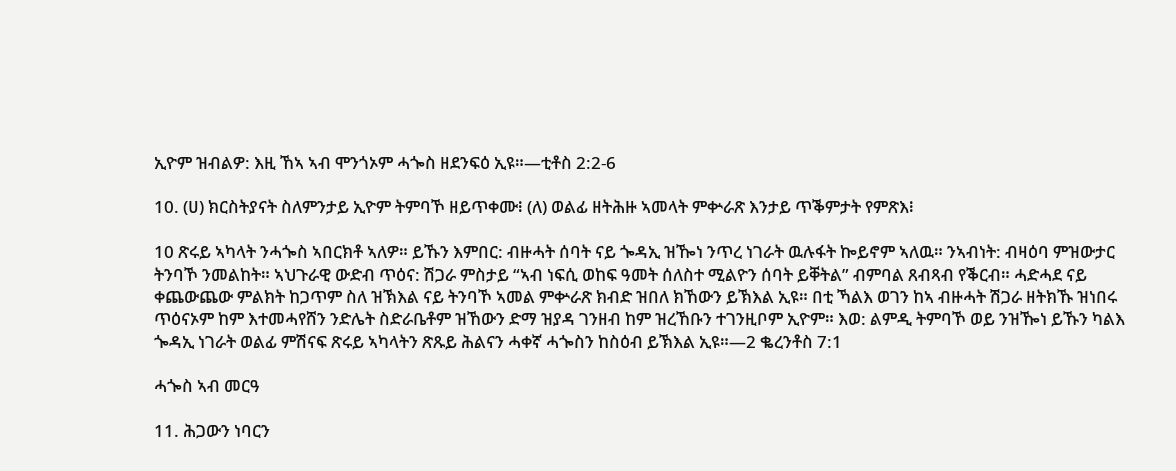ኢዮም ዝብልዎ: እዚ ኸኣ ኣብ ሞንጎኦም ሓጐስ ዘደንፍዕ ኢዩ።—ቲቶስ 2:2-6

10. (ሀ) ክርስትያናት ስለምንታይ ኢዮም ትምባኾ ዘይጥቀሙ፧ (ለ) ወልፊ ዘትሕዙ ኣመላት ምቍራጽ እንታይ ጥቕምታት የምጽእ፧

10 ጽሩይ ኣካላት ንሓጐስ ኣበርክቶ ኣለዎ። ይኹን እምበር: ብዙሓት ሰባት ናይ ጐዳኢ ዝዀነ ንጥረ ነገራት ዉሉፋት ኰይኖም ኣለዉ። ንኣብነት: ብዛዕባ ምዝውታር ትንባኾ ንመልከት። ኣህጉራዊ ውድብ ጥዕና: ሽጋራ ምስታይ “ኣብ ነፍሲ ወከፍ ዓመት ሰለስተ ሚልዮን ሰባት ይቐትል” ብምባል ጸብጻብ የቕርብ። ሓድሓደ ናይ ቀጨውጨው ምልክት ከጋጥም ስለ ዝኽእል ናይ ትንባኾ ኣመል ምቍራጽ ክብድ ዝበለ ክኸውን ይኽእል ኢዩ። በቲ ኻልእ ወገን ከኣ ብዙሓት ሽጋራ ዘትክኹ ዝነበሩ ጥዕናኦም ከም እተመሓየሸን ንድሌት ስድራቤቶም ዝኸውን ድማ ዝያዳ ገንዘብ ከም ዝረኸቡን ተገንዚቦም ኢዮም። እወ: ልምዲ ትምባኾ ወይ ንዝዀነ ይኹን ካልእ ጐዳኢ ነገራት ወልፊ ምሽናፍ ጽሩይ ኣካላትን ጽጹይ ሕልናን ሓቀኛ ሓጐስን ከስዕብ ይኽእል ኢዩ።—2 ቈረንቶስ 7:1

ሓጐስ ኣብ መርዓ

11. ሕጋውን ነባርን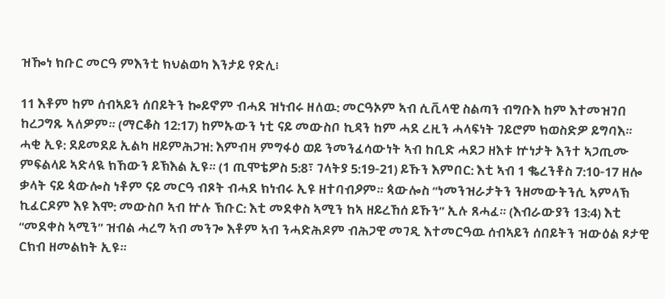ዝዀነ ክቡር መርዓ ምእንቲ ክህልወካ እንታይ የድሊ፧

11 እቶም ከም ሰብኣይን ሰበይትን ኰይኖም ብሓደ ዝነብሩ ዘለዉ: መርዓኦም ኣብ ሲቪላዊ ስልጣን ብግቡእ ከም እተመዝገበ ከረጋግጹ ኣለዎም። (ማርቆስ 12:17) ከምኡውን ነቲ ናይ መውስቦ ኪዳን ከም ሓደ ረዚን ሓላፍነት ገይሮም ክወስድዎ ይግባእ። ሓቂ ኢዩ: ደይመደይ ኢልካ ዘይምሕጋዝ: እምብዛ ምግፋዕ ወይ ንመንፈሳውነት ኣብ ከቢድ ሓደጋ ዘእቱ ኵነታት እንተ ኣጋጢሙ ምፍልላይ ኣድላዪ ክኸውን ይኽእል ኢዩ። (1 ጢሞቴዎስ 5:8፣ ገላትያ 5:19-21) ይኹን እምበር: እቲ ኣብ 1 ቈረንቶስ 7:10-17 ዘሎ ቃላት ናይ ጳውሎስ ነቶም ናይ መርዓ ብጾት ብሓደ ክነብሩ ኢዩ ዘተባብዖም። ጳውሎስ “ነመንዝራታትን ንዘመውትንሲ ኣምላኽ ኪፈርዶም እዩ እሞ: መውስቦ ኣብ ኵሉ ኽቡር: እቲ መደቀስ ኣሚን ከኣ ዘይረኸሰ ይኹን” ኢሉ ጸሓፈ። (እብራውያን 13:4) እቲ “መደቀስ ኣሚን” ዝብል ሓረግ ኣብ መንጐ እቶም ኣብ ንሓድሕዶም ብሕጋዊ መገዲ እተመርዓዉ ሰብኣይን ሰበይትን ዝውዕል ጾታዊ ርክብ ዘመልክት ኢዩ።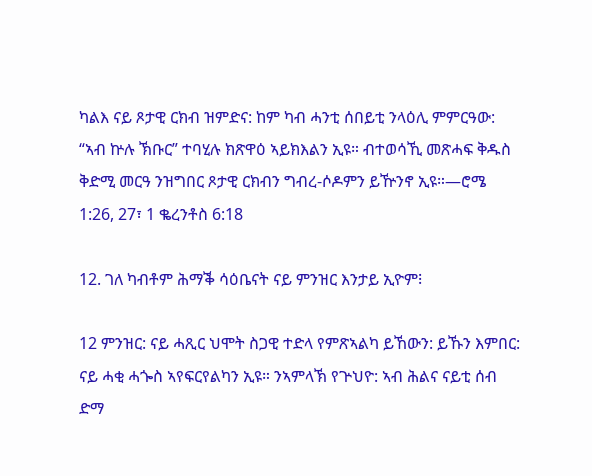ካልእ ናይ ጾታዊ ርክብ ዝምድና: ከም ካብ ሓንቲ ሰበይቲ ንላዕሊ ምምርዓው: “ኣብ ኵሉ ኽቡር” ተባሂሉ ክጽዋዕ ኣይክእልን ኢዩ። ብተወሳኺ መጽሓፍ ቅዱስ ቅድሚ መርዓ ንዝግበር ጾታዊ ርክብን ግብረ-ሶዶምን ይዅንኖ ኢዩ።—ሮሜ 1:26, 27፣ 1 ቈረንቶስ 6:18

12. ገለ ካብቶም ሕማቕ ሳዕቤናት ናይ ምንዝር እንታይ ኢዮም፧

12 ምንዝር: ናይ ሓጺር ህሞት ስጋዊ ተድላ የምጽኣልካ ይኸውን: ይኹን እምበር: ናይ ሓቂ ሓጐስ ኣየፍርየልካን ኢዩ። ንኣምላኽ የጕህዮ: ኣብ ሕልና ናይቲ ሰብ ድማ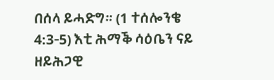በሰላ ይሓድግ። (1 ተሰሎንቄ 4:3-5) እቲ ሕማቕ ሳዕቤን ናይ ዘይሕጋዊ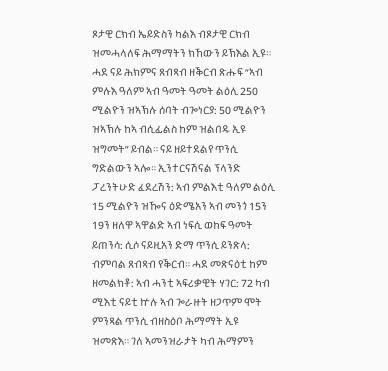ጾታዊ ርክብ ኤይድስን ካልእ ብጾታዊ ርክብ ዝመሓላለፍ ሕማማትን ክኸውን ይኽእል ኢዩ። ሓደ ናይ ሕክምና ጸብጻብ ዘቕርብ ጽሑፍ “ኣብ ምሉእ ዓለም ኣብ ዓመት ዓመት ልዕሊ 250 ሚልዮን ዝኣኽሉ ሰባት ብጐነርያ: 50 ሚልዮን ዝኣኽሉ ከኣ ብሲፊልስ ከም ዝልበዱ ኢዩ ዝግመት” ይብል። ናይ ዘይተደልየ ጥንሲ ግድልውን ኣሎ። ኢንተርናሽናል ፕላንድ ፓረንትሁድ ፈደረሽን: ኣብ ምልእቲ ዓለም ልዕሊ 15 ሚልዮን ዝዀና ዕድሜአን ኣብ መንጎ 15ን 19ን ዘለዋ ኣዋልድ ኣብ ነፍሲ ወከፍ ዓመት ይጠንሳ: ሲሶ ናይዚአን ድማ ጥንሲ ይንጽላ: ብምባል ጸብጻብ የቕርብ። ሓደ መጽናዕቲ ከም ዘመልክቶ: ኣብ ሓንቲ ኣፍሪቃዊት ሃገር: 72 ካብ ሚእቲ ናይቲ ኵሉ ኣብ ጐራዙት ዘጋጥም ሞት ምንጻል ጥንሲ ብዘስዕቦ ሕማማት ኢዩ ዝመጽእ። ገለ ኣመንዝራታት ካብ ሕማምን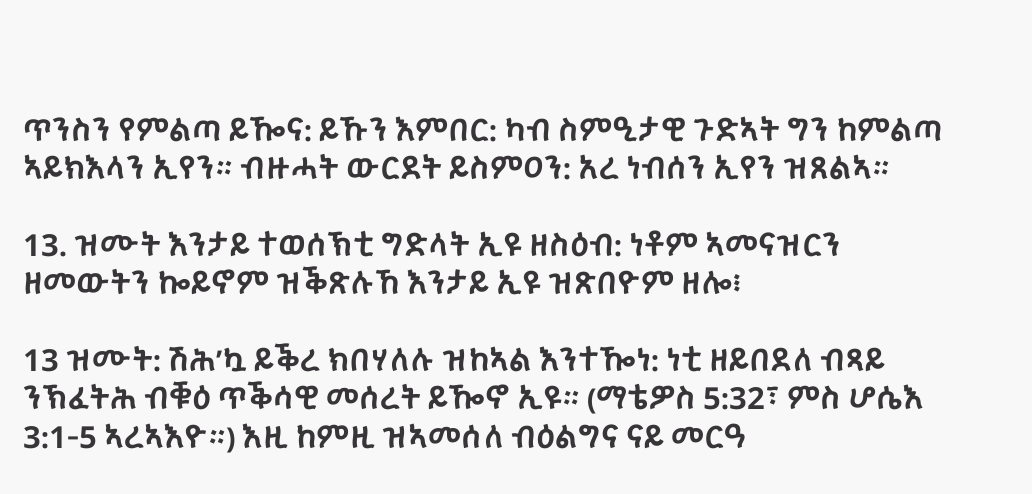ጥንስን የምልጣ ይዀና: ይኹን እምበር: ካብ ስምዒታዊ ጉድኣት ግን ከምልጣ ኣይክእላን ኢየን። ብዙሓት ውርደት ይስምዐን: አረ ነብሰን ኢየን ዝጸልኣ።

13. ዝሙት እንታይ ተወሰኽቲ ግድላት ኢዩ ዘስዕብ: ነቶም ኣመናዝርን ዘመውትን ኰይኖም ዝቕጽሉኸ እንታይ ኢዩ ዝጽበዮም ዘሎ፧

13 ዝሙት: ሽሕ’ኳ ይቕረ ክበሃለሉ ዝከኣል እንተዀነ: ነቲ ዘይበደለ ብጻይ ንኽፈትሕ ብቑዕ ጥቕሳዊ መሰረት ይዀኖ ኢዩ። (ማቴዎስ 5:32፣ ምስ ሆሴእ 3:1-5 ኣረኣእዮ።) እዚ ከምዚ ዝኣመሰለ ብዕልግና ናይ መርዓ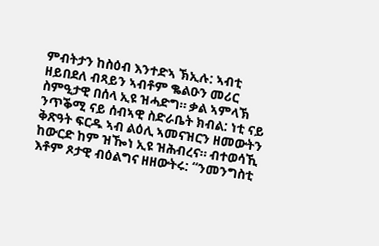ምብትታን ከስዕብ እንተድኣ ኽኢሉ: ኣብቲ ዘይበደለ ብጻይን ኣብቶም ቈልዑን መሪር ስምዒታዊ በሰላ ኢዩ ዝሓድግ። ቃል ኣምላኽ ንጥቕሚ ናይ ሰብኣዊ ስድራቤት ክብል: ነቲ ናይ ቅጽዓት ፍርዱ ኣብ ልዕሊ ኣመናዝርን ዘመውትን ከውርድ ከም ዝዀነ ኢዩ ዝሕብረና። ብተወሳኺ እቶም ጾታዊ ብዕልግና ዘዘውትሩ: “ንመንግስቲ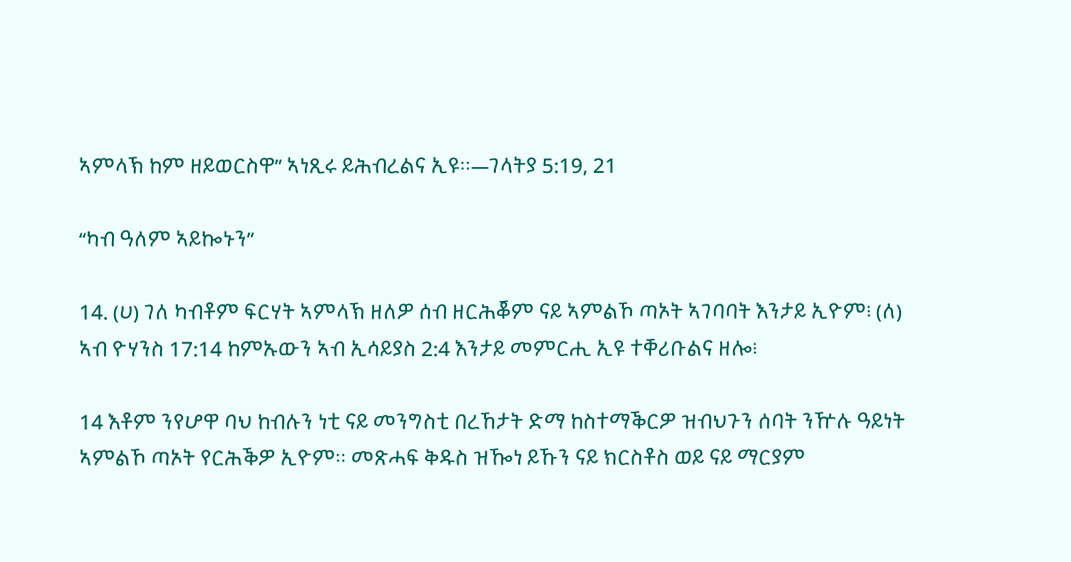ኣምላኽ ከም ዘይወርስዋ” ኣነጺሩ ይሕብረልና ኢዩ።—ገላትያ 5:19, 21

“ካብ ዓለም ኣይኰኑን”

14. (ሀ) ገለ ካብቶም ፍርሃት ኣምላኽ ዘለዎ ሰብ ዘርሕቖም ናይ ኣምልኾ ጣኦት ኣገባባት እንታይ ኢዮም፧ (ለ) ኣብ ዮሃንስ 17:14 ከምኡውን ኣብ ኢሳይያስ 2:4 እንታይ መምርሒ ኢዩ ተቐሪቡልና ዘሎ፧

14 እቶም ንየሆዋ ባህ ከብሉን ነቲ ናይ መንግስቲ በረኸታት ድማ ከስተማቕርዎ ዝብህጉን ሰባት ንዅሉ ዓይነት ኣምልኾ ጣኦት የርሕቕዎ ኢዮም። መጽሓፍ ቅዱስ ዝዀነ ይኹን ናይ ክርስቶስ ወይ ናይ ማርያም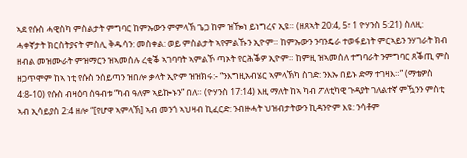ኣደ የሱስ ሓዊስካ ምስልታት ምግባር ከምኡውን ምምላኽ ጌጋ ከም ዝዀነ ይነግረና ኢዩ። (ዘጸኣት 20:4, 5፣ 1 ዮሃንስ 5:21) ስለዚ: ሓቀኛታት ክርስትያናት ምስሊ ቅዱሳን: መስቀል: ወይ ምስልታት ኣየምልኹን ኢዮም። ከምኡውን ንባንዴራ ተወፋይነት ምርኣይን ንሃገራት ክብ ዘብል መዝሙራት ምዝማርን ዝኣመሰሉ ረቂቕ ኣገባባት ኣምልኾ ጣኦት የርሕቕዎ ኢዮም። ከምዚ ዝኣመሰለ ተግባራት ንምግባር ጸቕጢ ምስ ዘጋጥሞም ከኣ ነቲ የሱስ ንሰይጣን ዝበሎ ቃላት ኢዮም ዝዝክሩ:- “ንእግዚአብሄር ኣምላኽካ ስገድ: ንእኡ በይኑ ድማ ተገዛእ።” (ማቴዎስ 4:8-10) የሱስ ብዛዕባ ሰዓብቱ “ካብ ዓለም ኣይኰኑን” በለ። (ዮሃንስ 17:14) እዚ ማለት ከኣ ካብ ፖለቲካዊ ጉዳያት ገለልተኛ ምዃንን ምስቲ ኣብ ኢሳይያስ 2:4 ዘሎ “[የሆዋ ኣምላኽ] ኣብ መንጎ ኣህዛብ ኪፈርድ: ንብዙሓት ህዝብታትውን ኪዳንዮም እዩ: ንሳቶም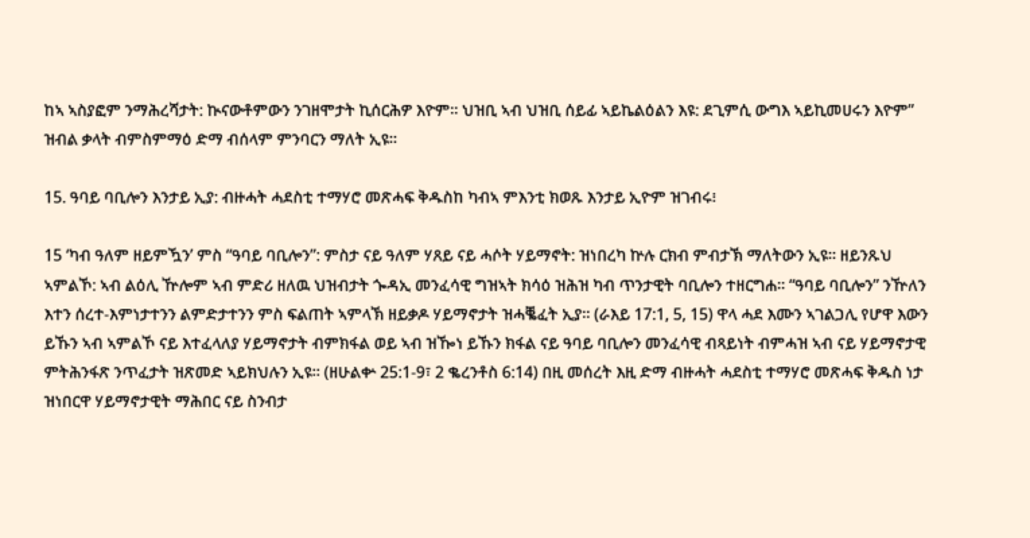ከኣ ኣስያፎም ንማሕረሻታት: ኲናውቶምውን ንገዘሞታት ኪሰርሕዎ እዮም። ህዝቢ ኣብ ህዝቢ ሰይፊ ኣይኬልዕልን እዩ: ደጊምሲ ውግእ ኣይኪመሀሩን እዮም” ዝብል ቃላት ብምስምማዕ ድማ ብሰላም ምንባርን ማለት ኢዩ።

15. ዓባይ ባቢሎን እንታይ ኢያ: ብዙሓት ሓደስቲ ተማሃሮ መጽሓፍ ቅዱስከ ካብኣ ምእንቲ ክወጹ እንታይ ኢዮም ዝገብሩ፧

15 ‘ካብ ዓለም ዘይምዃን’ ምስ “ዓባይ ባቢሎን”: ምስታ ናይ ዓለም ሃጸይ ናይ ሓሶት ሃይማኖት: ዝነበረካ ኵሉ ርክብ ምብታኽ ማለትውን ኢዩ። ዘይንጹህ ኣምልኾ: ኣብ ልዕሊ ዅሎም ኣብ ምድሪ ዘለዉ ህዝብታት ጐዳኢ መንፈሳዊ ግዝኣት ክሳዕ ዝሕዝ ካብ ጥንታዊት ባቢሎን ተዘርግሐ። “ዓባይ ባቢሎን” ንዅለን እተን ሰረተ-እምነታተንን ልምድታተንን ምስ ፍልጠት ኣምላኽ ዘይቃዶ ሃይማኖታት ዝሓቘፈት ኢያ። (ራእይ 17:1, 5, 15) ዋላ ሓደ እሙን ኣገልጋሊ የሆዋ እውን ይኹን ኣብ ኣምልኾ ናይ እተፈላለያ ሃይማኖታት ብምክፋል ወይ ኣብ ዝዀነ ይኹን ክፋል ናይ ዓባይ ባቢሎን መንፈሳዊ ብጻይነት ብምሓዝ ኣብ ናይ ሃይማኖታዊ ምትሕንፋጽ ንጥፈታት ዝጽመድ ኣይክህሉን ኢዩ። (ዘሁልቍ 25:1-9፣ 2 ቈረንቶስ 6:14) በዚ መሰረት እዚ ድማ ብዙሓት ሓደስቲ ተማሃሮ መጽሓፍ ቅዱስ ነታ ዝነበርዋ ሃይማኖታዊት ማሕበር ናይ ስንብታ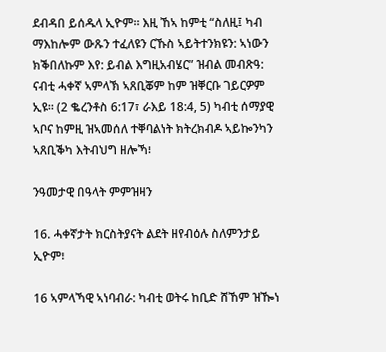ደብዳበ ይሰዱላ ኢዮም። እዚ ኸኣ ከምቲ “ስለዚ፤ ካብ ማእከሎም ውጹን ተፈለዩን ርኹስ ኣይትተንክዩን: ኣነውን ክቕበለኩም እየ: ይብል እግዚአብሄር” ዝብል መብጽዓ: ናብቲ ሓቀኛ ኣምላኽ ኣጸቢቖም ከም ዝቐርቡ ገይርዎም ኢዩ። (2 ቈረንቶስ 6:17፣ ራእይ 18:4, 5) ካብቲ ሰማያዊ ኣቦና ከምዚ ዝኣመሰለ ተቐባልነት ክትረክብዶ ኣይኰንካን ኣጸቢቕካ እትብህግ ዘሎኻ፧

ንዓመታዊ በዓላት ምምዝዛን

16. ሓቀኛታት ክርስትያናት ልደት ዘየብዕሉ ስለምንታይ ኢዮም፧

16 ኣምላኻዊ ኣነባብራ: ካብቲ ወትሩ ከቢድ ሸኸም ዝዀነ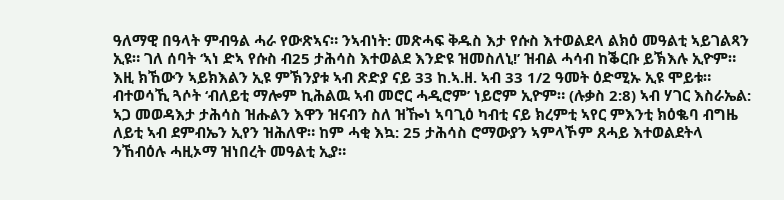ዓለማዊ በዓላት ምብዓል ሓራ የውጽኣና። ንኣብነት: መጽሓፍ ቅዱስ እታ የሱስ እተወልደላ ልክዕ መዓልቲ ኣይገልጻን ኢዩ። ገለ ሰባት ‘ኣነ ድኣ የሱስ ብ25 ታሕሳስ እተወልደ እንድዩ ዝመስለኒ!’ ዝብል ሓሳብ ከቕርቡ ይኽእሉ ኢዮም። እዚ ክኸውን ኣይክእልን ኢዩ ምኽንያቱ ኣብ ጽድያ ናይ 33 ከ.ኣ.ዘ. ኣብ 33 1/2 ዓመት ዕድሚኡ ኢዩ ሞይቱ። ብተወሳኺ ጓሶት ‘ብለይቲ ማሎም ኪሕልዉ ኣብ መሮር ሓዲሮም’ ነይሮም ኢዮም። (ሉቃስ 2:8) ኣብ ሃገር እስራኤል: ኣጋ መወዳእታ ታሕሳስ ዝሑልን እዋን ዝናብን ስለ ዝዀነ ኣባጊዕ ካብቲ ናይ ክረምቲ ኣየር ምእንቲ ክዕቈባ ብግዜ ለይቲ ኣብ ደምብኤን ኢየን ዝሕለዋ። ከም ሓቂ እኳ: 25 ታሕሳስ ሮማውያን ኣምላኾም ጸሓይ እተወልደትላ ንኸብዕሉ ሓዚኦማ ዝነበረት መዓልቲ ኢያ።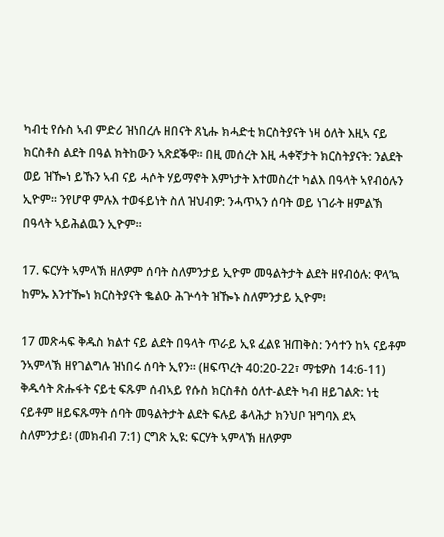ካብቲ የሱስ ኣብ ምድሪ ዝነበረሉ ዘበናት ጸኒሑ ክሓድቲ ክርስትያናት ነዛ ዕለት እዚኣ ናይ ክርስቶስ ልደት በዓል ክትከውን ኣጽደቕዋ። በዚ መሰረት እዚ ሓቀኛታት ክርስትያናት: ንልደት ወይ ዝዀነ ይኹን ኣብ ናይ ሓሶት ሃይማኖት እምነታት እተመስረተ ካልእ በዓላት ኣየብዕሉን ኢዮም። ንየሆዋ ምሉእ ተወፋይነት ስለ ዝህብዎ: ንሓጥኣን ሰባት ወይ ነገራት ዘምልኽ በዓላት ኣይሕልዉን ኢዮም።

17. ፍርሃት ኣምላኽ ዘለዎም ሰባት ስለምንታይ ኢዮም መዓልትታት ልደት ዘየብዕሉ: ዋላ’ኳ ከምኡ እንተዀነ ክርስትያናት ቈልዑ ሕጕሳት ዝዀኑ ስለምንታይ ኢዮም፧

17 መጽሓፍ ቅዱስ ክልተ ናይ ልደት በዓላት ጥራይ ኢዩ ፈልዩ ዝጠቅስ: ንሳተን ከኣ ናይቶም ንኣምላኽ ዘየገልግሉ ዝነበሩ ሰባት ኢየን። (ዘፍጥረት 40:20-22፣ ማቴዎስ 14:6-11) ቅዱሳት ጽሑፋት ናይቲ ፍጹም ሰብኣይ የሱስ ክርስቶስ ዕለተ-ልደት ካብ ዘይገልጽ: ነቲ ናይቶም ዘይፍጹማት ሰባት መዓልትታት ልደት ፍሉይ ቆላሕታ ክንህቦ ዝግባእ ደኣ ስለምንታይ፧ (መክብብ 7:1) ርግጽ ኢዩ: ፍርሃት ኣምላኽ ዘለዎም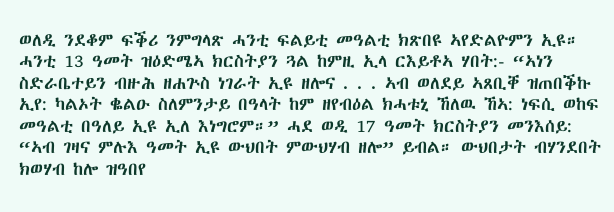ወለዲ ንደቆም ፍቕሪ ንምግላጽ ሓንቲ ፍልይቲ መዓልቲ ክጽበዩ ኣየድልዮምን ኢዩ። ሓንቲ 13 ዓመት ዝዕድሜኣ ክርስትያን ጓል ከምዚ ኢላ ርእይቶኣ ሃበት:- “ኣነን ስድራቤተይን ብዙሕ ዘሐጕስ ነገራት ኢዩ ዘሎና . . . ኣብ ወለደይ ኣጸቢቐ ዝጠበቕኩ ኢየ: ካልኦት ቈልዑ ስለምንታይ በዓላት ከም ዘየብዕል ክሓቱኒ ኸለዉ ኸኣ: ነፍሲ ወከፍ መዓልቲ በዓለይ ኢዩ ኢለ እነግሮም።” ሓደ ወዲ 17 ዓመት ክርስትያን መንእሰይ: “ኣብ ገዛና ምሉእ ዓመት ኢዩ ውህበት ምውህሃብ ዘሎ” ይብል። ውህበታት ብሃንደበት ክወሃብ ከሎ ዝዓበየ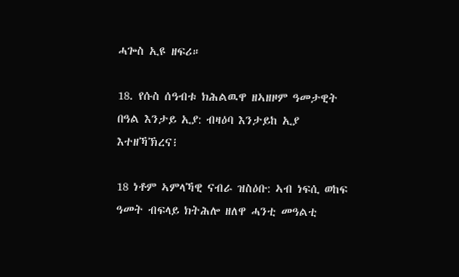ሓጐስ ኢዩ ዘፍሪ።

18. የሱስ ሰዓብቱ ክሕልዉዋ ዘኣዘዞም ዓመታዊት በዓል እንታይ ኢያ: ብዛዕባ እንታይከ ኢያ እተዘኻኽረና፧

18 ነቶም ኣምላኻዊ ናብራ ዝስዕቡ: ኣብ ነፍሲ ወከፍ ዓመት ብፍላይ ክትሕሎ ዘለዋ ሓንቲ መዓልቲ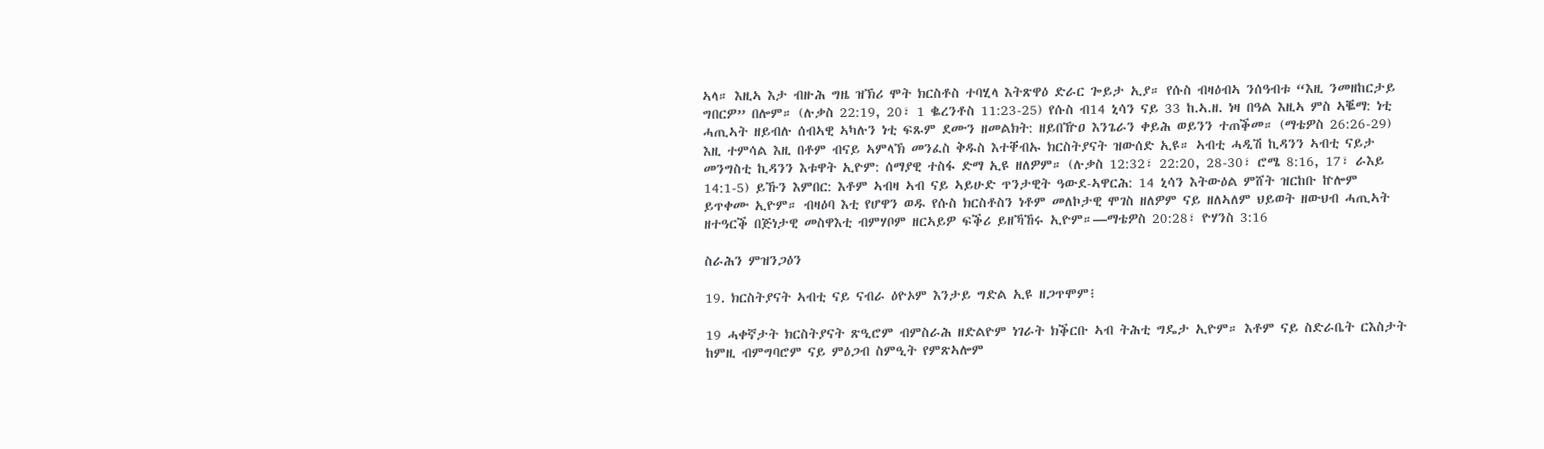ኣላ። እዚኣ እታ ብዙሕ ግዜ ዝኽሪ ሞት ክርስቶስ ተባሂላ እትጽዋዕ ድራር ጐይታ ኢያ። የሱስ ብዛዕብኣ ንሰዓብቱ “እዚ ንመዘከርታይ ግበርዎ” በሎም። (ሉቃስ 22:19, 20፣ 1 ቈረንቶስ 11:23-25) የሱስ ብ14 ኒሳን ናይ 33 ከ.ኣ.ዘ. ነዛ በዓል እዚኣ ምስ ኣቘማ: ነቲ ሓጢኣት ዘይብሉ ሰብኣዊ ኣካሉን ነቲ ፍጹም ደሙን ዘመልክት: ዘይበዅዐ እንጌራን ቀይሕ ወይንን ተጠቕመ። (ማቴዎስ 26:26-29) እዚ ተምሳል እዚ በቶም ብናይ ኣምላኽ መንፈስ ቅዱስ እተቐብኡ ክርስትያናት ዝውሰድ ኢዩ። ኣብቲ ሓዲሽ ኪዳንን ኣብቲ ናይታ መንግስቲ ኪዳንን እቱዋት ኢዮም: ሰማያዊ ተስፋ ድማ ኢዩ ዘለዎም። (ሉቃስ 12:32፣ 22:20, 28-30፣ ሮሜ 8:16, 17፣ ራእይ 14:1-5) ይኹን እምበር: እቶም ኣብዛ ኣብ ናይ ኣይሁድ ጥንታዊት ዓውደ-ኣዋርሕ: 14 ኒሳን እትውዕል ምሸት ዝርከቡ ኵሎም ይጥቀሙ ኢዮም። ብዛዕባ እቲ የሆዋን ወዱ የሱስ ክርስቶስን ነቶም መለኮታዊ ሞገስ ዘለዎም ናይ ዘለኣለም ህይወት ዘውህብ ሓጢኣት ዘተዓርቕ በጅነታዊ መስዋእቲ ብምሃቦም ዘርኣይዎ ፍቕሪ ይዘኻኸሩ ኢዮም።—ማቴዎስ 20:28፣ ዮሃንስ 3:16

ስራሕን ምዝንጋዕን

19. ክርስትያናት ኣብቲ ናይ ናብራ ዕዮኦም እንታይ ግድል ኢዩ ዘጋጥሞም፧

19 ሓቀኛታት ክርስትያናት ጽዒሮም ብምስራሕ ዘድልዮም ነገራት ክቕርቡ ኣብ ትሕቲ ግዴታ ኢዮም። እቶም ናይ ስድራቤት ርእስታት ከምዚ ብምግባሮም ናይ ምዕጋብ ስምዒት የምጽኣሎም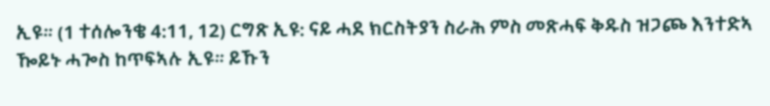ኢዩ። (1 ተሰሎንቄ 4:11, 12) ርግጽ ኢዩ: ናይ ሓደ ክርስትያን ስራሕ ምስ መጽሓፍ ቅዱስ ዝጋጮ እንተድኣ ዀይኑ ሓጐስ ከጥፍኣሉ ኢዩ። ይኹን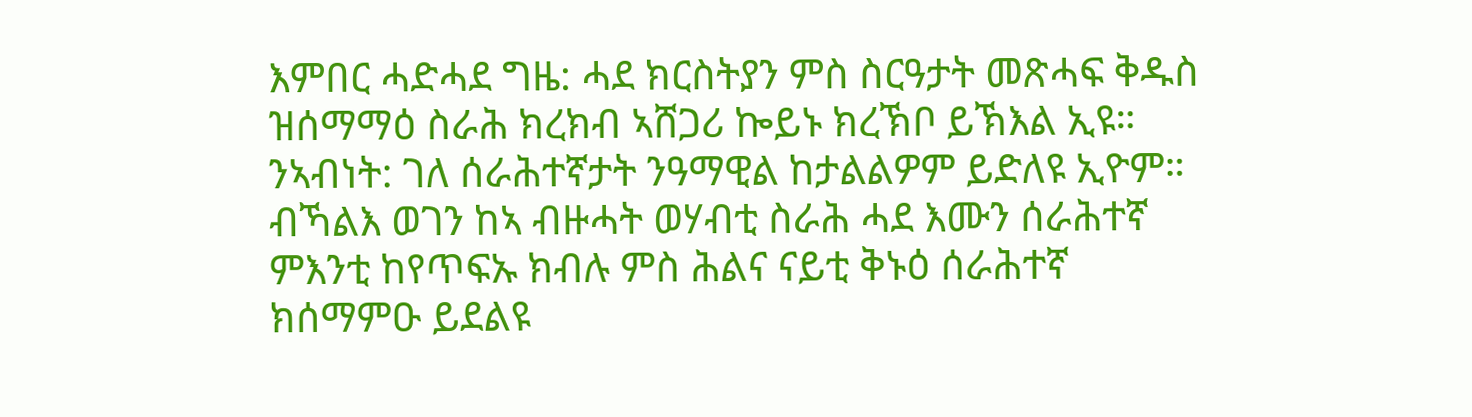እምበር ሓድሓደ ግዜ: ሓደ ክርስትያን ምስ ስርዓታት መጽሓፍ ቅዱስ ዝሰማማዕ ስራሕ ክረክብ ኣሸጋሪ ኰይኑ ክረኽቦ ይኽእል ኢዩ። ንኣብነት: ገለ ሰራሕተኛታት ንዓማዊል ከታልልዎም ይድለዩ ኢዮም። ብኻልእ ወገን ከኣ ብዙሓት ወሃብቲ ስራሕ ሓደ እሙን ሰራሕተኛ ምእንቲ ከየጥፍኡ ክብሉ ምስ ሕልና ናይቲ ቅኑዕ ሰራሕተኛ ክሰማምዑ ይደልዩ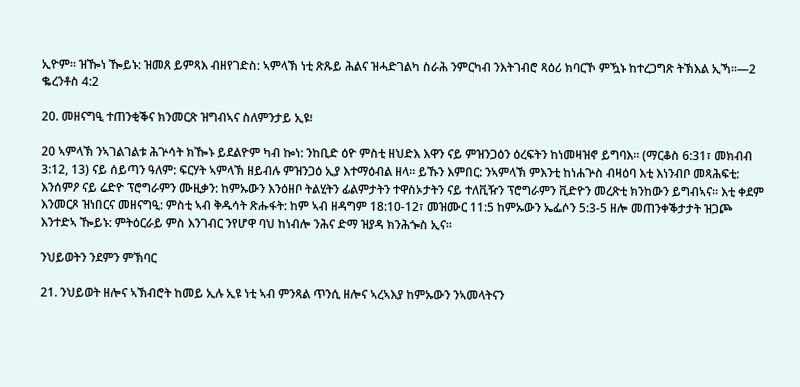ኢዮም። ዝዀነ ዀይኑ: ዝመጸ ይምጻእ ብዘየገድስ: ኣምላኽ ነቲ ጽጹይ ሕልና ዝሓድገልካ ስራሕ ንምርካብ ንእትገብሮ ጻዕሪ ክባርኾ ምዃኑ ከተረጋግጽ ትኽእል ኢኻ።—2 ቈረንቶስ 4:2

20. መዘናግዒ ተጠንቂቕና ክንመርጽ ዝግብኣና ስለምንታይ ኢዩ፧

20 ኣምላኽ ንኣገልገልቱ ሕጕሳት ክዀኑ ይደልዮም ካብ ኰነ: ንከቢድ ዕዮ ምስቲ ዘህድእ እዋን ናይ ምዝንጋዕን ዕረፍትን ከነመዛዝኖ ይግባእ። (ማርቆስ 6:31፣ መክብብ 3:12, 13) ናይ ሰይጣን ዓለም: ፍርሃት ኣምላኽ ዘይብሉ ምዝንጋዕ ኢያ እተማዕብል ዘላ። ይኹን እምበር: ንኣምላኽ ምእንቲ ከነሐጕስ ብዛዕባ እቲ እነንብቦ መጻሕፍቲ: እንሰምዖ ናይ ሬድዮ ፕሮግራምን ሙዚቃን: ከምኡውን እንዕዘቦ ትልሂትን ፊልምታትን ተዋስኦታትን ናይ ተለቪዥን ፕሮግራምን ቪድዮን መረጽቲ ክንከውን ይግብኣና። እቲ ቀደም እንመርጾ ዝነበርና መዘናግዒ: ምስቲ ኣብ ቅዱሳት ጽሑፋት: ከም ኣብ ዘዳግም 18:10-12፣ መዝሙር 11:5 ከምኡውን ኤፌሶን 5:3-5 ዘሎ መጠንቀቕታታት ዝጋጮ እንተድኣ ዀይኑ: ምትዕርራይ ምስ እንገብር ንየሆዋ ባህ ከነብሎ ንሕና ድማ ዝያዳ ክንሕጐስ ኢና።

ንህይወትን ንደምን ምኽባር

21. ንህይወት ዘሎና ኣኽብሮት ከመይ ኢሉ ኢዩ ነቲ ኣብ ምንጻል ጥንሲ ዘሎና ኣረኣእያ ከምኡውን ንኣመላትናን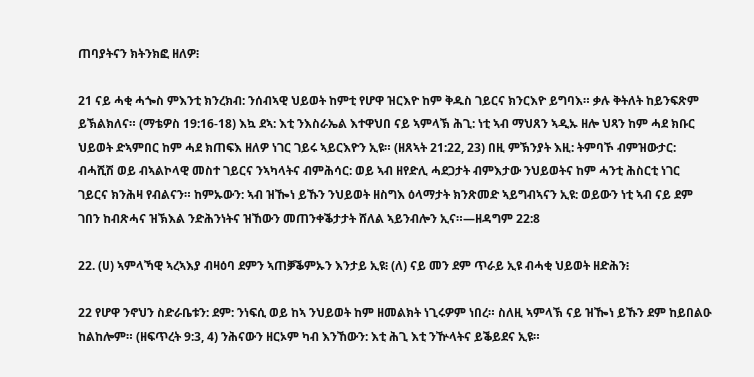ጠባያትናን ክትንክፎ ዘለዎ፧

21 ናይ ሓቂ ሓጐስ ምእንቲ ክንረክብ: ንሰብኣዊ ህይወት ከምቲ የሆዋ ዝርእዮ ከም ቅዱስ ገይርና ክንርእዮ ይግባእ። ቃሉ ቅትለት ከይንፍጽም ይኽልክለና። (ማቴዎስ 19:16-18) እኳ ደኣ: እቲ ንእስራኤል እተዋህበ ናይ ኣምላኽ ሕጊ: ነቲ ኣብ ማህጸን ኣዲኡ ዘሎ ህጻን ከም ሓደ ክቡር ህይወት ድኣምበር ከም ሓደ ክጠፍእ ዘለዎ ነገር ገይሩ ኣይርእዮን ኢዩ። (ዘጸኣት 21:22, 23) በዚ ምኽንያት እዚ: ትምባኾ ብምዝውታር: ብሓሺሽ ወይ ብኣልኮላዊ መስተ ገይርና ንኣካላትና ብምሕሳር: ወይ ኣብ ዘየድሊ ሓደጋታት ብምእታው ንህይወትና ከም ሓንቲ ሕስርቲ ነገር ገይርና ክንሕዛ የብልናን። ከምኡውን: ኣብ ዝዀነ ይኹን ንህይወት ዘስግእ ዕላማታት ክንጽመድ ኣይግብኣናን ኢዩ: ወይውን ነቲ ኣብ ናይ ደም ገበን ከብጽሓና ዝኽእል ንድሕንነትና ዝኸውን መጠንቀቕታታት ሸለል ኣይንብሎን ኢና።—ዘዳግም 22:8

22. (ሀ) ኣምላኻዊ ኣረኣእያ ብዛዕባ ደምን ኣጠቓቕምኡን እንታይ ኢዩ፧ (ለ) ናይ መን ደም ጥራይ ኢዩ ብሓቂ ህይወት ዘድሕን፧

22 የሆዋ ንኖህን ስድራቤቱን: ደም: ንነፍሲ ወይ ከኣ ንህይወት ከም ዘመልክት ነጊሩዎም ነበረ። ስለዚ ኣምላኽ ናይ ዝዀነ ይኹን ደም ከይበልዑ ከልከሎም። (ዘፍጥረት 9:3, 4) ንሕናውን ዘርኦም ካብ እንኸውን: እቲ ሕጊ እቲ ንዅላትና ይቕይደና ኢዩ።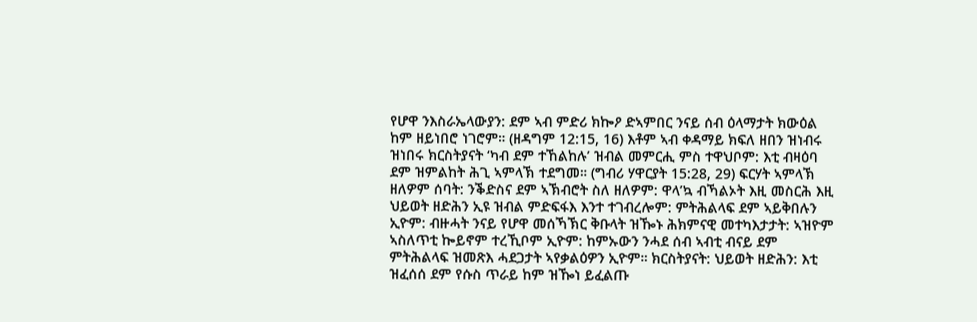የሆዋ ንእስራኤላውያን: ደም ኣብ ምድሪ ክኰዖ ድኣምበር ንናይ ሰብ ዕላማታት ክውዕል ከም ዘይነበሮ ነገሮም። (ዘዳግም 12:15, 16) እቶም ኣብ ቀዳማይ ክፍለ ዘበን ዝነብሩ ዝነበሩ ክርስትያናት ‘ካብ ደም ተኸልከሉ’ ዝብል መምርሒ ምስ ተዋህቦም: እቲ ብዛዕባ ደም ዝምልከት ሕጊ ኣምላኽ ተደግመ። (ግብሪ ሃዋርያት 15:28, 29) ፍርሃት ኣምላኽ ዘለዎም ሰባት: ንቕድስና ደም ኣኽብሮት ስለ ዘለዎም: ዋላ’ኳ ብኻልኦት እዚ መስርሕ እዚ ህይወት ዘድሕን ኢዩ ዝብል ምድፍፋእ እንተ ተገብረሎም: ምትሕልላፍ ደም ኣይቅበሉን ኢዮም: ብዙሓት ንናይ የሆዋ መሰኻኽር ቅቡላት ዝዀኑ ሕክምናዊ መተካእታታት: ኣዝዮም ኣስለጥቲ ኰይኖም ተረኺቦም ኢዮም: ከምኡውን ንሓደ ሰብ ኣብቲ ብናይ ደም ምትሕልላፍ ዝመጽእ ሓደጋታት ኣየቃልዕዎን ኢዮም። ክርስትያናት: ህይወት ዘድሕን: እቲ ዝፈሰሰ ደም የሱስ ጥራይ ከም ዝዀነ ይፈልጡ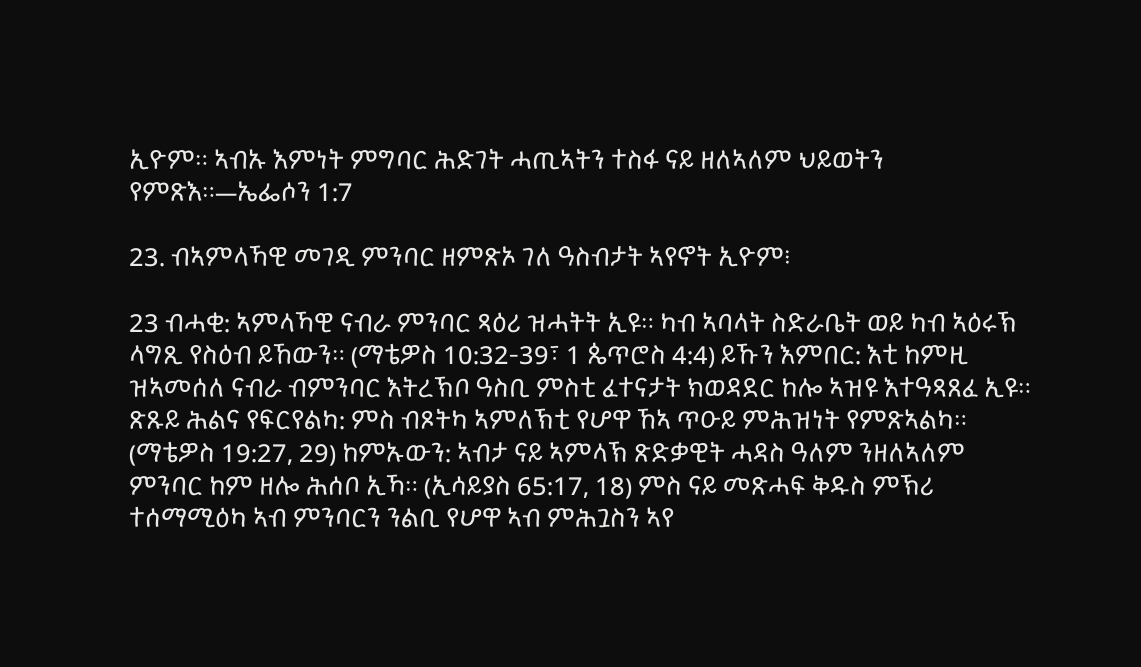ኢዮም። ኣብኡ እምነት ምግባር ሕድገት ሓጢኣትን ተስፋ ናይ ዘለኣለም ህይወትን የምጽእ።—ኤፌሶን 1:7

23. ብኣምላኻዊ መገዲ ምንባር ዘምጽኦ ገለ ዓስብታት ኣየኖት ኢዮም፧

23 ብሓቂ: ኣምላኻዊ ናብራ ምንባር ጻዕሪ ዝሓትት ኢዩ። ካብ ኣባላት ስድራቤት ወይ ካብ ኣዕሩኽ ላግጺ የስዕብ ይኸውን። (ማቴዎስ 10:32-39፣ 1 ጴጥሮስ 4:4) ይኹን እምበር: እቲ ከምዚ ዝኣመሰለ ናብራ ብምንባር እትረኽቦ ዓስቢ ምስቲ ፈተናታት ክወዳደር ከሎ ኣዝዩ እተዓጻጸፈ ኢዩ። ጽጹይ ሕልና የፍርየልካ: ምስ ብጾትካ ኣምለኽቲ የሆዋ ኸኣ ጥዑይ ምሕዝነት የምጽኣልካ። (ማቴዎስ 19:27, 29) ከምኡውን: ኣብታ ናይ ኣምላኽ ጽድቃዊት ሓዳስ ዓለም ንዘለኣለም ምንባር ከም ዘሎ ሕሰቦ ኢኻ። (ኢሳይያስ 65:17, 18) ምስ ናይ መጽሓፍ ቅዱስ ምኽሪ ተሰማሚዕካ ኣብ ምንባርን ንልቢ የሆዋ ኣብ ምሕጓስን ኣየ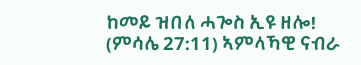ከመይ ዝበለ ሓጐስ ኢዩ ዘሎ! (ምሳሌ 27:11) ኣምላኻዊ ናብራ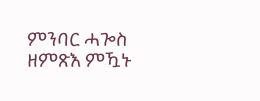ምንባር ሓጐስ ዘምጽእ ምዃኑ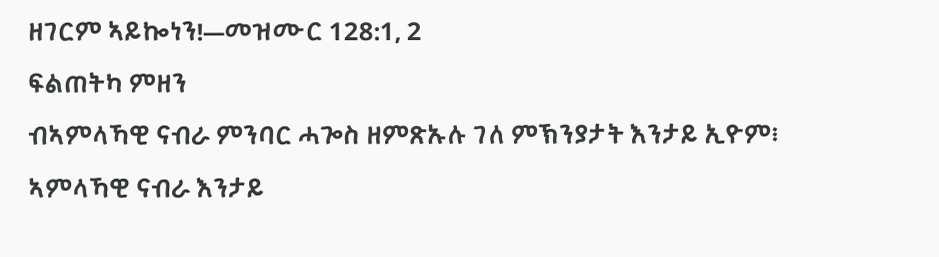ዘገርም ኣይኰነን!—መዝሙር 128:1, 2

ፍልጠትካ ምዘን

ብኣምላኻዊ ናብራ ምንባር ሓጐስ ዘምጽኡሉ ገለ ምኽንያታት እንታይ ኢዮም፧

ኣምላኻዊ ናብራ እንታይ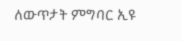ለውጥታት ምግባር ኢዩ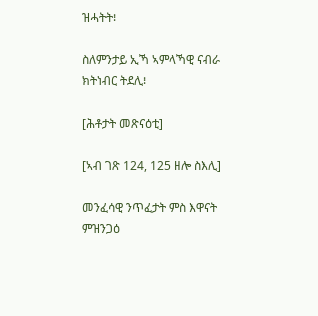ዝሓትት፧

ስለምንታይ ኢኻ ኣምላኻዊ ናብራ ክትነብር ትደሊ፧

[ሕቶታት መጽናዕቲ]

[ኣብ ገጽ 124, 125 ዘሎ ስእሊ]

መንፈሳዊ ንጥፈታት ምስ እዋናት ምዝንጋዕ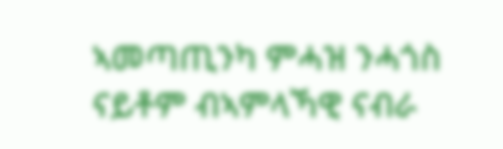ኣመጣጢንካ ምሓዝ ንሓጎስ ናይቶም ብኣምላኻዊ ናብራ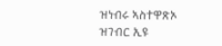ዝነብሩ ኣስተዋጽኦ ዝገብር ኢዩ